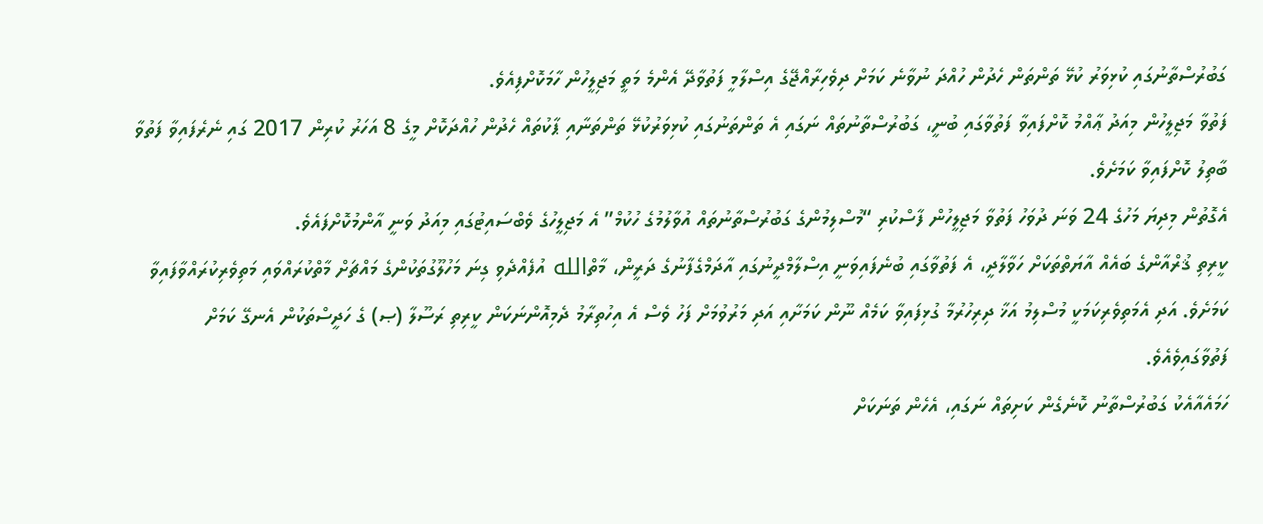ގަބުރުސްތާނުގައި ކުޅިވަރު ކުޅޭ ތަންތަން ހެދުން ހުއްދަ ނުވާނެ ކަމަށް ދިވެހިރާއްޖޭގެ އިސްލާމީ ފަތުވާދޭ އެންމެ މަތީ މަޖިލީހުން ހާމަކޮށްފިއެވެ.
ފަތުވާ މަޖިލީހުން މިއަދު ޢާއްމު ކޮށްފައިވާ ފަތުވާގައި ބުނީ، ގަބުރުސްތާނުތައް ނަގައި އެ ތަންތަނުގައި ކުޅިވަރުކުޅޭ ތަންތަނާއި ޕާކުތައް ހެދުން ހުއްދަކޮށް މީގެ 8 އަހަރު ކުރިން 2017 ގައި ނެރެފައިވާ ފަތުވާ ބާތިލު ކޮށްފައިވާ ކަމަށެވެ.
އެގޮތުން މިދިޔަ މަހުގެ 24 ވަނަ ދުވަހު ފަތުވާ މަޖިލީހުން ފާސްކުރި “މުސްލިމުންގެ ގަބުރުސްތާނުތައް އުވާލުމުގެ ހުކުމް” އެ މަޖިލީހުގެ ވެބްސައިޓުގައި މިއަދު ވަނީ އާންމުކޮށްފައެވެ.
ކީރިތި ޤުރްއާންގެ ބައެއް އާޔަތްތަކަށް ހަވާލާދީ، އެ ފަތުވާގައި ބުނެފައިވަނީ އިސްލާމްދީނުގައި އާދަމްގެފާނުގެ ދަރީން، މާތްالله އުފެއްދެވި ގިނަ މަހުލޫގުތަކުންގެ މައްޗަށް މާތްކުރައްވައި މަތިވެރިކުރައްވާފައިވާ ކަމަށެވެ. އަދި އެމަތިވެރިކަމަކީ މުސްލިމު އަޚާ ދިރިހުރުމާ ގުޅިފައިވާ ކަމެއް ނޫން ކަމަށާއި އަދި މަރުވުމަށް ފަހު ވެސް އެ އިހުތިރާމު ދެމިއޮންނަކަން ކީރިތި ރަސޫލާ (ޞ) ގެ ހަދީސްތަކުން އެނގޭ ކަމަށް ފަތުވާގައިވެއެވެ.
ހަމައެއާއެކު ގަބުރުސްތާނު ކޮނެގެން ކަށިތައް ނަގައި، އެހެން ތަނަކަށް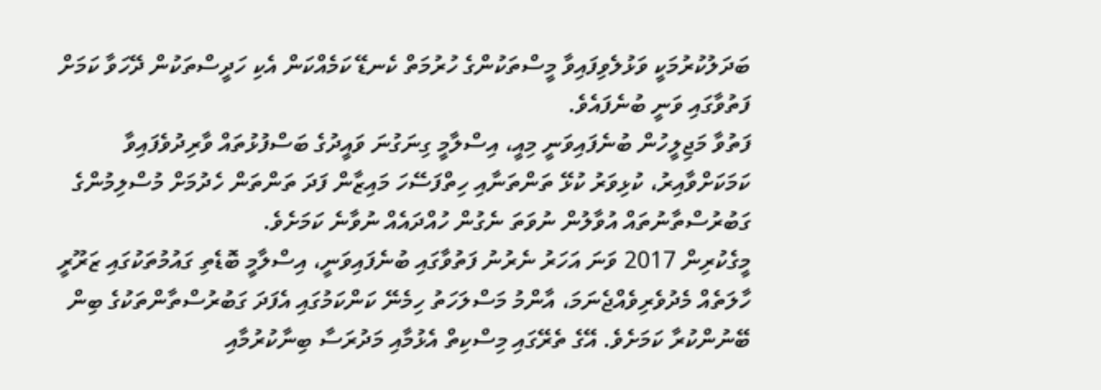ބަދަލުކުރުމަކީ ވަޅުލެވިފައިވާ މީސްތަކުންގެ ހުރުމަތް ކެނޑޭ ކަމެއްކަން އެކި ހަދީސްތަކުން ދޭހަވާ ކަމަށް ފަތުވާގައި ވަނީ ބުނެފައެވެ.
ފަތުވާ މަޖިލީހުން ބުނެފައިވަނީ މިއީ، އިސްލާމީ ގިނަގުނަ ވައީދުގެ ބަސްފުޅުތައް ވާރިދުވެފައިވާ ކަމަކަށްވާއިރު، ކުޅިވަރު ކުޅޭ ތަންތަނާއި ހިތްފަސޭހަ މައިޒާން ފަދަ ތަންތަން ހެދުމަށް މުސްލިމުންގެ ގަބުރުސްތާނުތައް އުވާލުން ނުވަތަ ނެގުން ހުއްދައެއް ނުވާނެ ކަމަށެވެ.
މީގެކުރިން 2017 ވަނަ އަހަރު ނެރުނު ފަތުވާގައި ބުނެފައިވަނީ، އިސްލާމީ ބޮޑެތި ގައުމުތަކުގައި ޒަރޫރީ ހާލަތެއް މެދުވެރިވެއްޖެނަމަ، އާންމު މަސްލަހަތު ހިމެނޭ ކަންކަމުގައި އެފަދަ ގަބުރުސްތާންތަކުގެ ބިން ބޭނުންކުރާ ކަމަށެވެ. އޭގެ ތެރޭގައި މިސްކިތް އެޅުމާއި މަދުރަސާ ބިނާކުރުމާއި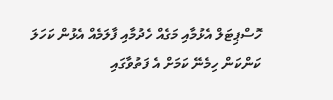ހޮސްޕިޓަލް އެޅުމާއި މަގެއް ހެދުމާއި ފާލަމެއް އެޅުން ކަހަލަ ކަންކަން ހިމެނޭ ކަމަށް އެ ފަތުވާގައި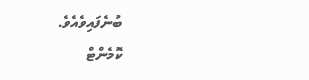ބުނެފައިވެއެވެ.
ކޮމެންޓް